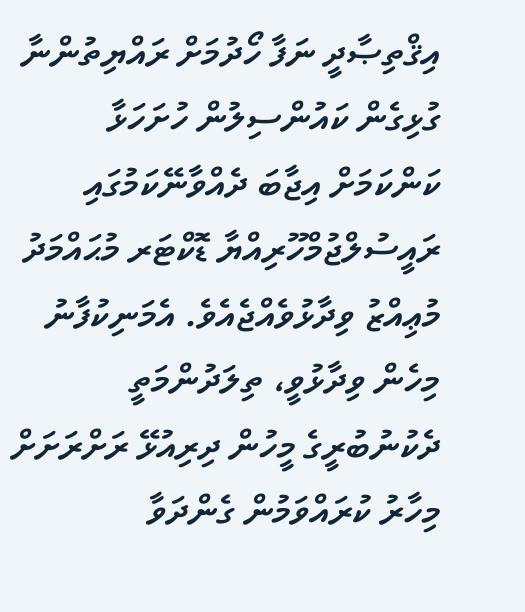އިޤްތިޞާދީ ނަފާ ހޯދުމަށް ރައްޔިތުންނާ ގުޅިގެން ކައުންސިލުން ހުށަހަޅާ ކަންކަމަށް އިޖާބަ ދެއްވާނޭކަމުގައި ރައީސުލްޖުމްހޫރިއްޔާ ޑޮކްޓަރ މުޙައްމަދު މުޢިއްޒު ވިދާޅުވެއްޖެއެވެ. އެމަނިކުފާނު މިހެން ވިދާޅުވީ، ތިލަދުންމަތީ ދެކުނުބުރީގެ މީހުން ދިރިއުޅޭ ރަށްރަށަށް މިހާރު ކުރައްވަމުން ގެންދަވާ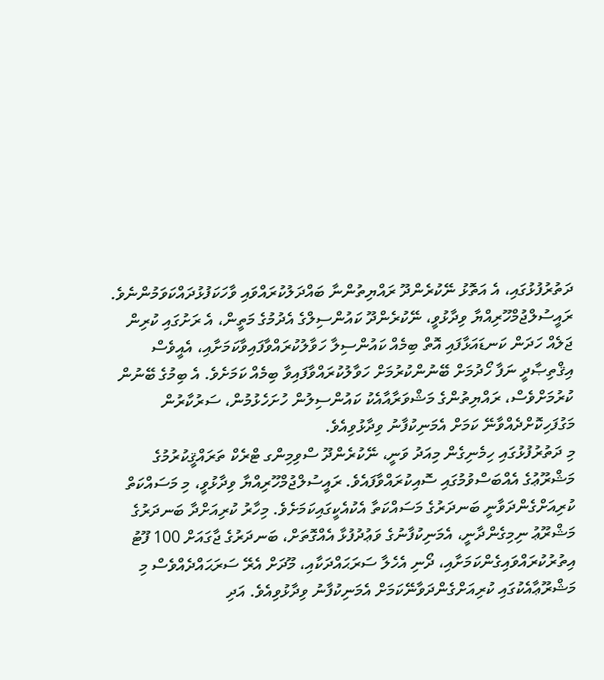ދަތުރުފުޅުގައި، އެ އަތޮޅު ނޭކުރެންދޫ ރައްޔިތުންނާ ބައްދަލުކުރައްވައި ވާހަކަފުޅުދައްކަވަމުންނެވެ.
ރައީސުލްޖުމްހޫރިއްޔާ ވިދާޅުވީ، ނޭކުރެންދޫ ކައުންސިލްގެ އެދުމުގެ މަތީން، އެ ރަށުގައި ކުރިން ޖަލެއް ހަދަން ކަނޑައަޅާފައި އޮތް ބިމެއް ކައުންސިލާ ހަވާލުކުރައްވާފައިވާކަމަށާއި، އެއީވެސް އިޤްތިޞާދީ ނަފާ ހޯދުމަށް ބޭނުންކުރުމަށް ހަވާލުކުރައްވާފައިވާ ބިމެއް ކަމަށެވެ. އެ ބިމުގެ ބޭނުން ކުރުމަށްވެސް، ރައްޔިތުންގެ މަޝްވަރާއާއެކު ކައުންސިލުން ހުށަހެޅުމުން، ސަރުކާރުން މަގުފަހިކޮށްދެއްވާނޭ ކަމަށް އެމަނިކުފާނު ވިދާޅުވިއެވެ.
މި ދަތުރުފުޅުގައި ހިމެނިގެން މިއަދު ވަނީ، ނޭކުރެންދޫ ސްވިމިންގ ޓްރެކް ތަރައްޤީކުރުމުގެ މަޝްރޫޢުގެ އެއްބަސްވުމުގައި ސޮއިކުރައްވާފައެވެ. ރައީސުލްޖުމްހޫރިއްޔާ ވިދާޅުވީ، މި މަސައްކަތް ކުރިއަށްގެންދަވާނީ ބަނދަރުގެ މަސައްކަތާ އެކުއެކީގައިކަމަށެވެ. މިހާރު ކުރިއަށްދާ ބަނދަރުގެ މަޝްރޫޢު ނިމިގެންދާނީ، އެމަނިކުފާނުގެ ވަޢުދުފުޅާ އެއްގޮތަށް، ބަނދަރުގެ ޖާގައަށް 100 ފޫޓު އިތުރުކުރައްވައިގެންކަމަށާއި، ދޯނި އެހެލާ ސަރަޙައްދަކާއި، މޫދަށް އެރޭ ސަރަޙައްދެއްވެސް މި މަޝްރޫޢާއެކުގައި ކުރިއަށްގެންދަވާނޭކަމަށް އެމަނިކުފާނު ވިދާޅުވިއެވެ. އަދި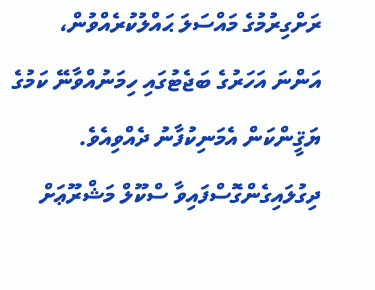ރަށްގިރުމުގެ މައްސަލަ ޙައްލުކުރެއްވުން، އަންނަ އަހަރުގެ ބަޖެޓުގައި ހިމަނުއްވާނޭ ކަމުގެ ޔަޤީންކަން އެމަނިކުފާނު ދެއްވިއެވެ.
ދިގުލައިގެންގޮސްފައިވާ ސްކޫލް މަޝްރޫޢަށް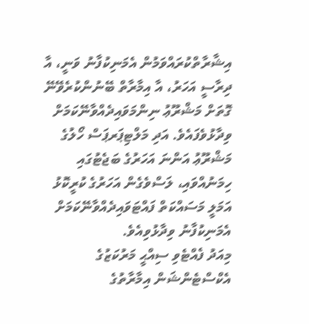އިޝާރާތްކުރައްވަމުން އެމަނިކުފާނު ވަނީ، އާ ދިރާސީ އަހަރު، އާ އިމާރާތް ބޭނުންކުރެވޭނޭ ގޮތަށް މަޝްރޫޢު ނިންމަވައިދެއްވާނޭކަމަށް ވިދާޅުވެފައެވެ. އަދި މަލްޓިޕަރޕަސް ހޯލުގެ މަޝްރޫޢު އަންނަ އަހަރުގެ ބަޖެޓުގައި ހިމަނުއްވައި، ލަސްވެގެން އަހަރުގެ ކުރީކޮޅު އަމަލީ މަސައްކަތް ފައްޓަވައިދެއްވާނޭކަމަށް އެމަނިކުފާނު ވިދާޅުވިއެވެ.
މިއަދު ފެއްޓެވި ސިއްޙީ މަރުކަޒުގެ އެކްސްޓެންޝަން އިމާރާތުގެ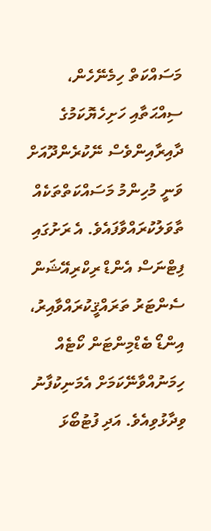މަސައްކަތް ހިމެނޭހެން، ސިއްޙަތާއި ހަށިހެޔޮކަމުގެ ދާއިރާއިންވެސް ނޭކުރެންދޫއަށް ވަނީ މުހިންމު މަސައްކަތްތަކެއް ތާވަލުކުރައްވާފައެވެ. އެ ރަށުގައި ފިޓްނަސް އެންޑް ރިކްރިއޭޝަން ސެންޓަރު ތަރައްޤީކުރައްވާއިރު، އިންޑޯ ބެޑްމިންޓަން ކޯޓެއް ހިމަނުއްވާނޭކަމަށް އެމަނިކުފާނު ވިދާޅުވިއެވެ. އަދި ފުޓުބޯޅަ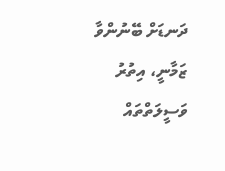ދަނޑަށް ބޭނުންވާ ޒަމާނީ، އިތުރު ވަސީލަތްތައް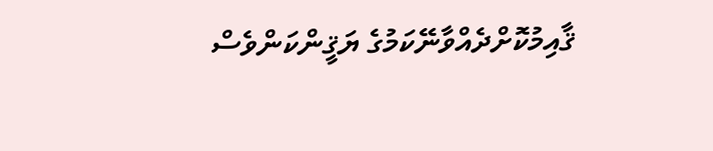ޤާއިމުކޮށްދެއްވާނޭކަމުގެ ޔަޤީންކަންވެސް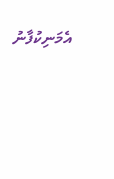އެމަނިކުފާނު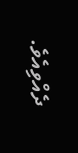ދެއްވިއެވެ.